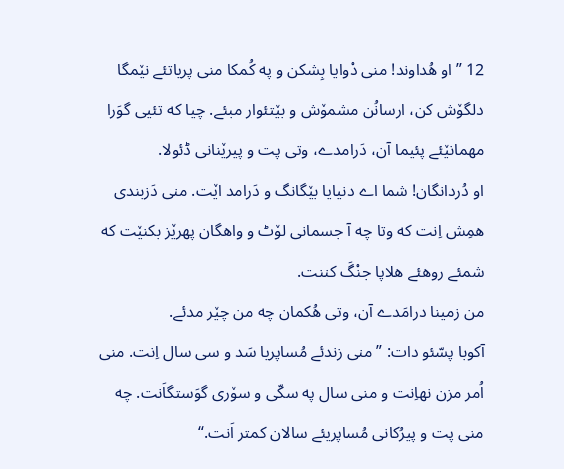12 ”او هُداوند! منی دْوایا بِشکن و په کُمکا منی پریاتئے نێمگا دلگۆش کن، ارسانُن مشمۆش و بێتئوار مبئے. چیا که تئیی گوَرا مهمانێئے پئیما آن، دَرامدے، وتی پت و پیرێنانی ڈئولا.
او دُردانگان! شما اے دنیایا بێگانگ و دَرامد اێت. منی دَزبندی همِش اِنت که وتا چه آ جسمانی لۆٹ و واهگان پهرێز بکنێت که شمئے روهئے هلاپا جنْگَ کننت.
من زمینا درامَدے آن، وتی هُکمان چه من چێر مدئے.
آکوبا پسّئو دات: ”منی زندئے مُساپریا سَد و سی سال اِنت. منی اُمر مزن نهاِنت و منی سال په سکّی و سۆری گوَستگاَنت. چه منی پت و پیرُکانی مُساپریئے سالان کمتر اَنت.“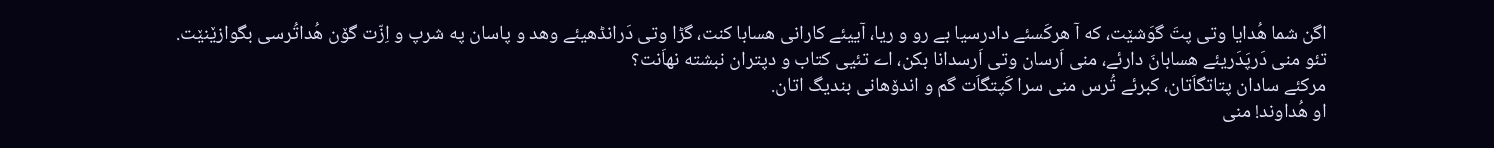اگن شما هُدایا وتی پتَ گوَشێت، که آ هرکَسئے دادرسیا بے رو و ریا، آییئے کارانی هسابا کنت، گڑا وتی دَرانڈهیئے وهد و پاسان په شرپ و اِزّت گۆن هُداتُرسی بگوازێنێت.
تئو منی دَرپَدَریئے هسابانَ دارئے، منی اَرسان وتی اَرسدانا بکن، اے تئیی کتاب و دپتران نبشته نهاَنت؟
مرکئے سادان پتاتگاَتان، کبرئے تُرس منی سرا کَپتگاَت گم و اندۆهانی بندیگ اتان.
او هُداوند! منی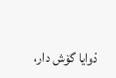دْوایا گۆش دار،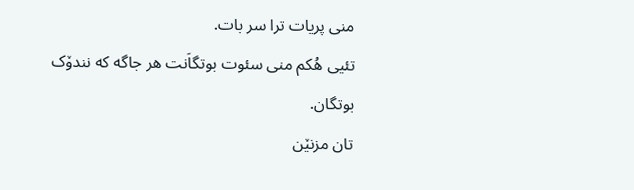منی پریات ترا سر بات.
تئیی هُکم منی سئوت بوتگاَنت هر جاگه که نندۆک بوتگان.
تان مزنێن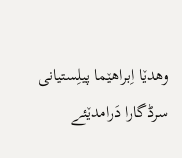وهدێا اِبراهێما پیلِستیانی سرڈگارا دَرامدێئے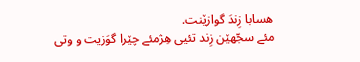هسابا زِندَ گوازێنت.
مئے سجّهێن زِند تئیی هِژمئے چێرا گوَزیت و وتی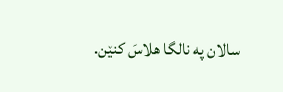سالان په نالگا هلاسَ کنێن.